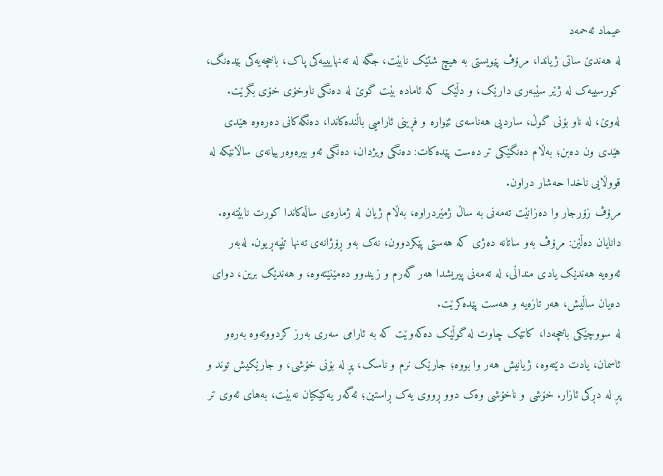عیماد ئەحمەد
لە هەندێ ساتی ژیاندا، مرۆڤ پێویستی بە هیچ شتێک نابێت، جگە لە تەنهایییەکی پاک، باخچەیەکی بێدەنگ، کورسییەک لە ژێر سێبەری دارێک، و دڵێک کە ئامادە بێت گوێ لە دەنگی ناوخۆی خۆی بگرێت. لەوێ، لە ناو بۆنی گوڵ، ساردیی هەناسەی ئێوارە و فڕینی ئارامیی باڵندەکاندا، دەنگەکانی دەرەوە هێدی هێدی ون دەبن؛ بەڵام دەنگێکی تر دەست پێدەکات: دەنگی ویژدان، دەنگی ئەو بیرەوەرییانەی ساڵانێکە لە قووڵایی ناخدا حەشار دراون.
مرۆڤ زۆرجار وا دەزانێت تەمەنی بە ساڵ ژمێردراوە، بەڵام ژیان لە ژمارەی ساڵەکاندا کورت نابێتەوە. دانایان دەڵێن: مرۆڤ بەو ساتانە دەژی کە هەستی پێکردوون، نەک بەو ڕۆژانەی تەنها تێپەڕیون. لەبەر ئەوەیە هەندێک یادی منداڵی، لە تەمەنی پیریشدا هەر گەرم و زیندوو دەمێنێتەوە، و هەندێک برین، دوای دەیان ساڵیش، هەر تازەیە و هەست پێدەکرێت.
لە سووچێکی باخچەدا، کاتێک چاوت لە گوڵێک دەکەوێت کە بە ئارامی سەری بەرز کردووتەوە بەرەو ئاسمان، یادت دێتەوە، ژیانیش هەر وا بووە؛ جارێک نرم و ناسک، پڕ لە بۆنی خۆشی، و جارێکیش توند و پڕ لە دڕکی ئازار. خۆشی و ناخۆشی وەک دوو ڕووی یەک ڕاستین؛ ئەگەر یەکێکیان نەبێت، بەهای ئەوی تر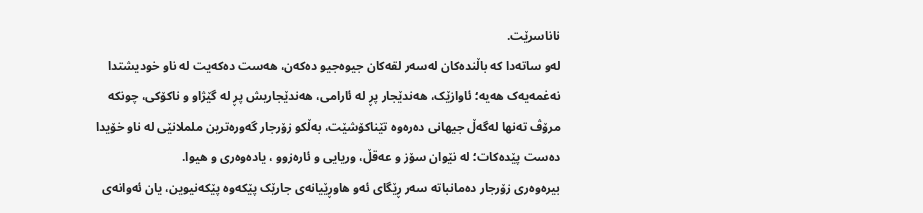ناناسرێت.
لەو ساتەدا کە باڵندەکان لەسەر لقەکان جیوەجیو دەکەن، هەست دەکەیت لە ناو خودیشتدا نەغمەیەک هەیە؛ ئاوازێک، هەندێجار پڕ لە ئارامی، هەندێجاریش پڕ لە گێژاو و ناکۆکی، چونکە مرۆڤ تەنها لەگەڵ جیهانی دەرەوە تێناکۆشێت، بەڵکو زۆرجار گەورەترین ململانێی لە ناو خۆیدا دەست پێدەکات؛ لە نێوان سۆز و عەقڵ، وریایی و ئارەزوو ، یادەوەری و هیوا.
بیرەوەری زۆرجار دەمانباتە سەر ڕێگای ئەو هاوڕێیانەی جارێک پێکەوە پێکەنیوین، یان ئەوانەی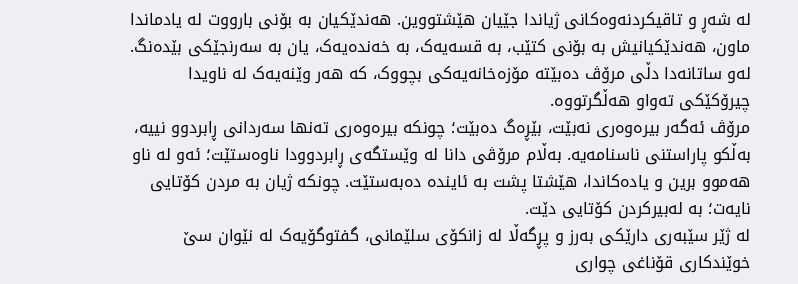لە شەڕ و تاقیکردنەوەکانی ژیاندا جێیان هێشتووین. هەندێکیان بە بۆنی بارووت لە یادماندا ماون، هەندێکیانیش بە بۆنی کتێب، بە قسەیەک، بە خەندەیەک، یان بە سەرنجێکی بێدەنگ. لەو ساتانەدا دڵی مرۆڤ دەبێتە مۆزەخانەیەکی بچووک، کە هەر وێنەیەک لە ناویدا چیرۆکێکی تەواو هەڵگرتووە.
مرۆڤ ئەگەر بیرەوەری نەبێت، بێڕەگ دەبێت؛ چونکە بیرەوەری تەنها سەردانی ڕابردوو نییە، بەڵکو پاراستنی ناسنامەیە. بەڵام مرۆڤی دانا لە وێستگەی ڕابردوودا ناوەستێت؛ ئەو لە ناو هەموو برین و یادەکاندا، هێشتا پشت بە ئایندە دەبەستێت. چونکە ژیان بە مردن کۆتایی نایەت؛ بە لەبیرکردن کۆتایی دێت.
لە ژێر سێبەری دارێکی بەرز و پڕگەڵا لە زانکۆی سلێمانی، گفتوگۆیەک لە نێوان سێ خوێندکاری قۆناغی چواری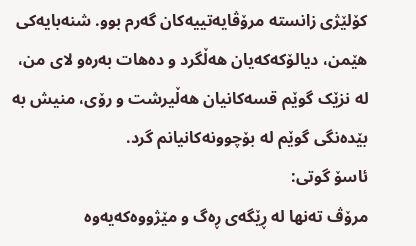کۆلێژی زانستە مرۆڤایەتییەکان گەرم بوو. شنەبایەکی هێمن، دیالۆکەکەیان هەڵگرد و دەهات بەرەو لای من، لە نزێک گوێم قسەکانیان هەڵیرشت و رۆی، منیش بە بێدەنگی گوێم لە بۆچوونەکانیانم گرد.
ئاسۆ گوتی:
مرۆڤ تەنها لە ڕێگەی ڕەگ و مێژووەکەیەوە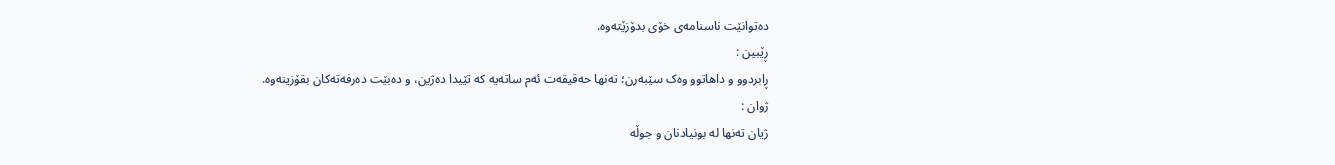دەتوانێت ناسنامەی خۆی بدۆزێتەوە.
ڕێبین :
ڕابردوو و داهاتوو وەک سێبەرن؛ تەنها حەقیقەت ئەم ساتەیە کە تێیدا دەژین، و دەبێت دەرفەتەکان بقۆزینەوە.
ژوان :
ژیان تەنها لە بونیادنان و جوڵە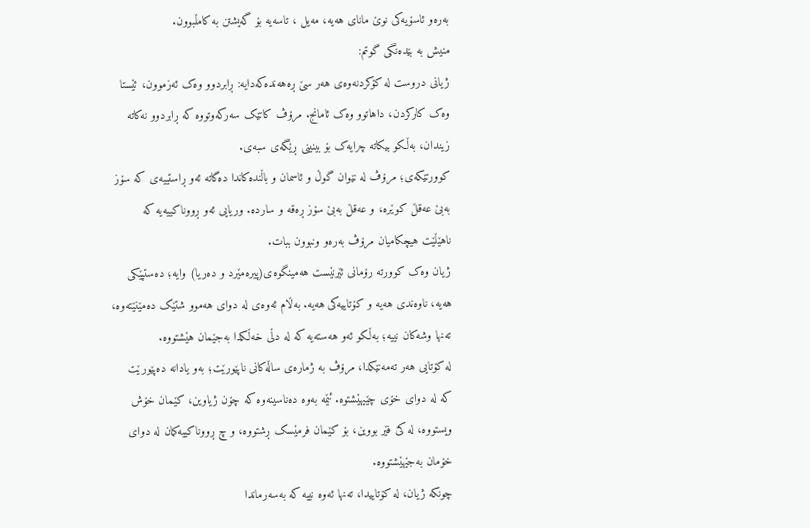بەرەو ئاسۆیەکی نوێ مانای هەیە، مەیل ، تاسەیە بۆ گەیشتن بە کامڵبوون.
منیش بە بێدەنگی گوتم:
ژیانی دروست لە کۆکردنەوەی هەر سێ ڕەهەندەکەدایە: ڕابردوو وەک ئەزموون، ئێستا وەک کارکردن، داهاتوو وەک ئامانج. مرۆڤ کاتێک سەرکەوتووە کە ڕابردوو نەکاتە زیندان، بەڵکو بیکاتە چرایەک بۆ بینینی ڕێگەی سبەی.
کوورتێکەی؛ مرۆڤ لە نێوان گوڵ و ئاسمان و باڵندەکاندا دەگاتە ئەو ڕاستییەی کە سۆز بەبێ عەقڵ کوێرە، و عەقڵ بەبێ سۆز ڕەقه و ساردە. وریایی ئەو ڕووناکییەیە کە ناهێڵێت هیچکامیان مرۆڤ بەرەو ونبوون ببات.
ژیان وەک کوورتە رۆمانی ئێرنێست هەمینگوەی(پیرەمێرد و دەریا) وایە؛ دەستپێکی هەیە، ناوەندی هەیە و کۆتاییەکی هەیە. بەڵام ئەوەی لە دوای هەموو شتێک دەمێنێتەوە، تەنها وشەکان نییە؛ بەڵکو ئەو هەستەیە کە لە دڵی خەڵکدا بەجێمان هێشتووە.
لە کۆتایی هەر تەمەنێکدا، مرۆڤ بە ژمارەی ساڵەکانی ناپێورێت؛ بەو یادانە دەپێورێت کە لە دوای خۆی چێیهێشتوە. ئێمە بەوە دەناسینەوە کە چۆن ژیاوین، کێمان خۆش ویستووە، لە کێ فێر بووین، بۆ کێمان فرمێسک ڕشتووە، و چ ڕووناکییەکمان لە دوای خۆمان بەجێهێشتووە.
چونکە ژیان، لە کۆتاییدا، تەنها ئەوە نییە کە بەسەرماندا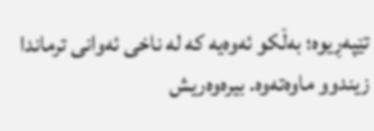تێپەڕیوە؛ بەڵکو ئەوەیە کە لە ناخی ئەوانی ترماندا زیندوو ماوەتەوە. بیرەوەریش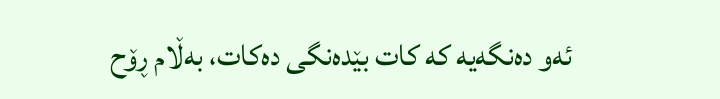ئەو دەنگەیە کە کات بێدەنگی دەکات، بەڵام ڕۆح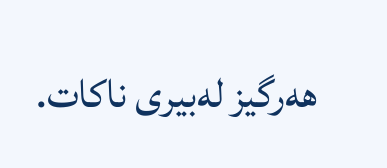هەرگیز لەبیری ناکات.